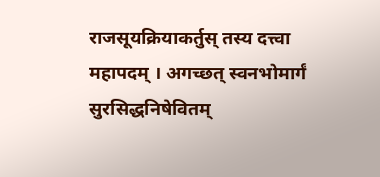राजसूयक्रियाकर्तुस् तस्य दत्त्वा महापदम् । अगच्छत् स्वनभोमार्गं सुरसिद्धनिषेवितम्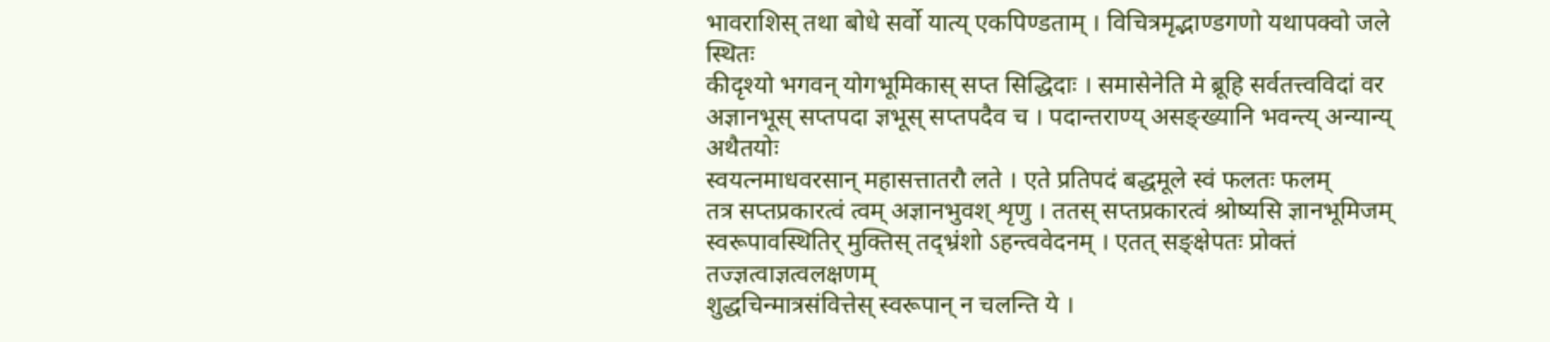भावराशिस् तथा बोधे सर्वो यात्य् एकपिण्डताम् । विचित्रमृद्भाण्डगणो यथापक्वो जले स्थितः
कीदृश्यो भगवन् योगभूमिकास् सप्त सिद्धिदाः । समासेनेति मे ब्रूहि सर्वतत्त्वविदां वर
अज्ञानभूस् सप्तपदा ज्ञभूस् सप्तपदैव च । पदान्तराण्य् असङ्ख्यानि भवन्त्य् अन्यान्य् अथैतयोः
स्वयत्नमाधवरसान् महासत्तातरौ लते । एते प्रतिपदं बद्धमूले स्वं फलतः फलम्
तत्र सप्तप्रकारत्वं त्वम् अज्ञानभुवश् शृणु । ततस् सप्तप्रकारत्वं श्रोष्यसि ज्ञानभूमिजम्
स्वरूपावस्थितिर् मुक्तिस् तद्भ्रंशो ऽहन्त्ववेदनम् । एतत् सङ्क्षेपतः प्रोक्तं तज्ज्ञत्वाज्ञत्वलक्षणम्
शुद्धचिन्मात्रसंवित्तेस् स्वरूपान् न चलन्ति ये ।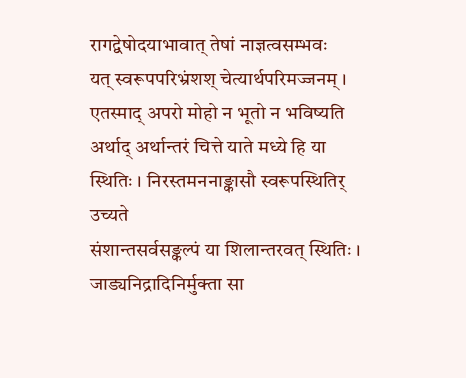रागद्वेषोदयाभावात् तेषां नाज्ञत्वसम्भवः
यत् स्वरूपपरिभ्रंशश् चेत्यार्थपरिमज्जनम् । एतस्माद् अपरो मोहो न भूतो न भविष्यति
अर्थाद् अर्थान्तरं चित्ते याते मध्ये हि या स्थितिः । निरस्तमननाङ्कासौ स्वरूपस्थितिर् उच्यते
संशान्तसर्वसङ्कल्पं या शिलान्तरवत् स्थितिः । जाड्यनिद्रादिनिर्मुक्ता सा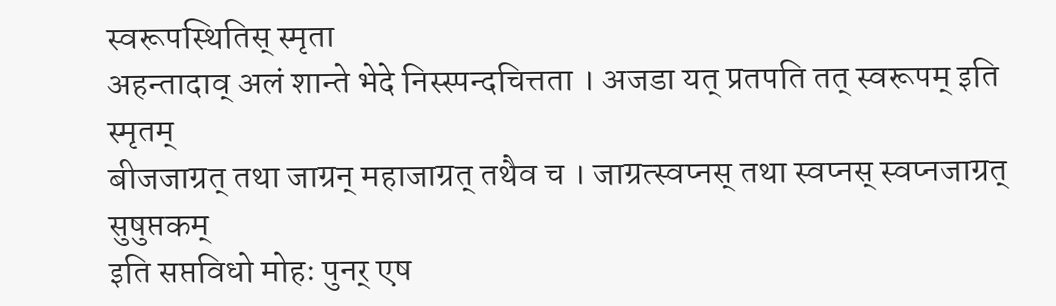स्वरूपस्थितिस् स्मृता
अहन्तादाव् अलं शान्ते भेदे निस्स्पन्दचित्तता । अजडा यत् प्रतपति तत् स्वरूपम् इति स्मृतम्
बीजजाग्रत् तथा जाग्रन् महाजाग्रत् तथैव च । जाग्रत्स्वप्नस् तथा स्वप्नस् स्वप्नजाग्रत् सुषुप्तकम्
इति सप्तविधो मोहः पुनर् एष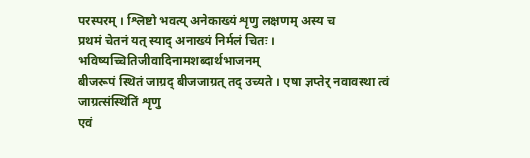परस्परम् । श्लिष्टो भवत्य् अनेकाख्यं शृणु लक्षणम् अस्य च
प्रथमं चेतनं यत् स्याद् अनाख्यं निर्मलं चितः । भविष्यच्चितिजीवादिनामशब्दार्थभाजनम्
बीजरूपं स्थितं जाग्रद् बीजजाग्रत् तद् उच्यते । एषा ज्ञप्तेर् नवावस्था त्वं जाग्रत्संस्थितिं शृणु
एवं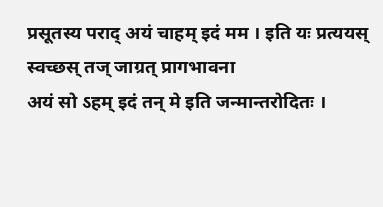प्रसूतस्य पराद् अयं चाहम् इदं मम । इति यः प्रत्ययस् स्वच्छस् तज् जाग्रत् प्रागभावना
अयं सो ऽहम् इदं तन् मे इति जन्मान्तरोदितः ।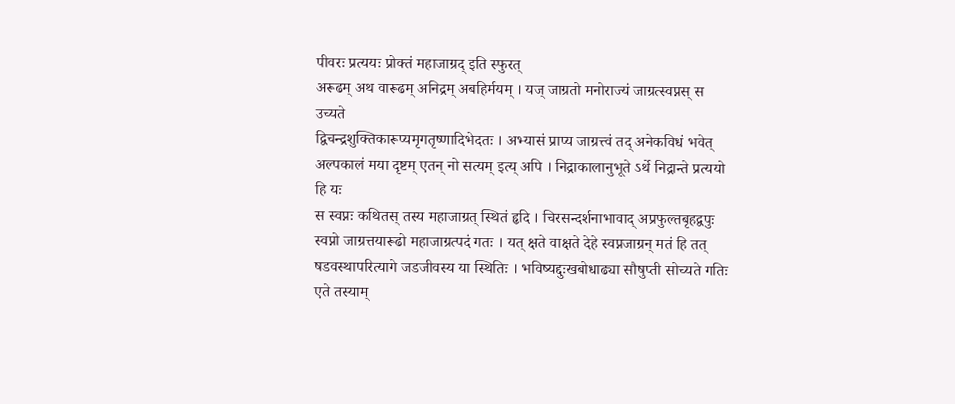पीवरः प्रत्ययः प्रोक्तं महाजाग्रद् इति स्फुरत्
अरूढम् अथ वारूढम् अनिद्रम् अबहिर्मयम् । यज् जाग्रतो मनोराज्यं जाग्रत्स्वप्नस् स उच्यते
द्विचन्द्रशुक्तिकारूप्यमृगतृष्णादिभेदतः । अभ्यासं प्राप्य जाग्रत्त्वं तद् अनेकविधं भवेत्
अल्पकालं मया दृष्टम् एतन् नो सत्यम् इत्य् अपि । निद्राकालानुभूते ऽर्थे निद्रान्ते प्रत्ययो हि यः
स स्वप्नः कथितस् तस्य महाजाग्रत् स्थितं हृदि । चिरसन्दर्शनाभावाद् अप्रफुल्तबृहद्वपुः
स्वप्नो जाग्रत्तयारूढो महाजाग्रत्पदं गतः । यत् क्षते वाक्षते देहे स्वप्नजाग्रन् मतं हि तत्
षडवस्थापरित्यागे जडजीवस्य या स्थितिः । भविष्यद्दुःखबोधाढ्या सौषुप्ती सोच्यते गतिः
एते तस्याम्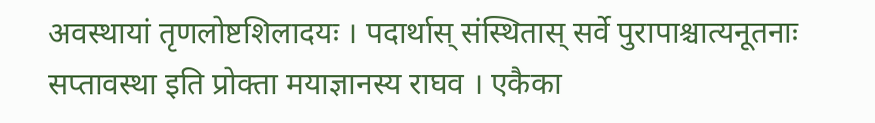अवस्थायां तृणलोष्टशिलादयः । पदार्थास् संस्थितास् सर्वे पुरापाश्चात्यनूतनाः
सप्तावस्था इति प्रोक्ता मयाज्ञानस्य राघव । एकैका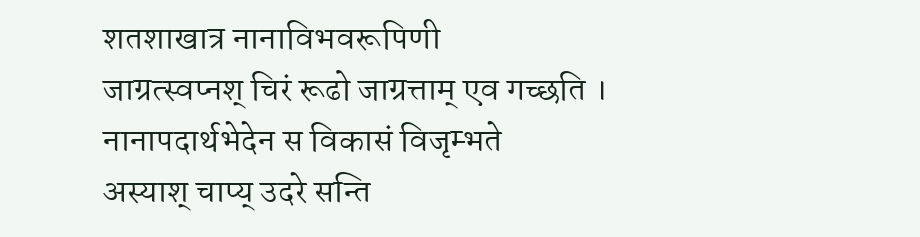शतशाखात्र नानाविभवरूपिणी
जाग्रत्स्वप्नश् चिरं रूढो जाग्रत्ताम् एव गच्छति । नानापदार्थभेदेन स विकासं विजृम्भते
अस्याश् चाप्य् उदरे सन्ति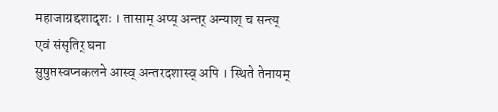महाजाग्रद्दशादृशः । तासाम् अप्य् अन्तर् अन्याश् च सन्त्य् एवं संसृतिर् घना
सुषुप्तस्वप्नकलने आस्व् अन्तरदशास्व् अपि । स्थिते तेनायम्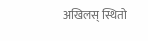अखिलस् स्थितो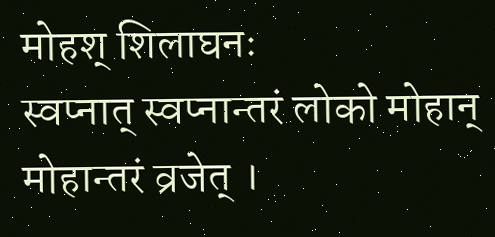मोहश् शिलाघनः
स्वप्नात् स्वप्नान्तरं लोको मोहान् मोहान्तरं व्रजेत् ।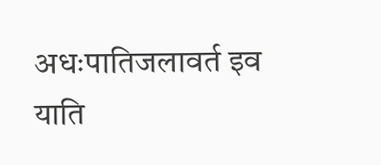अधःपातिजलावर्त इव याति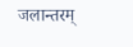जलान्तरम्